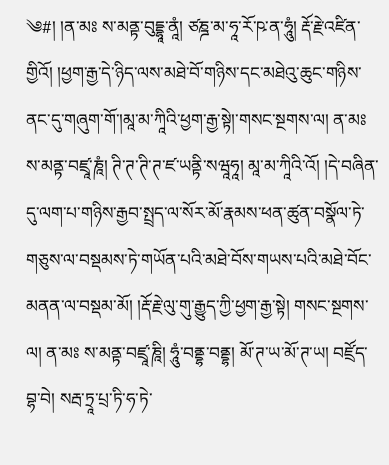༄#། །ན་མཿ ས་མནྟ་བུདྡྷཱ་ནཱཾ། ཙཎྜ་མ་ཧཱ་རོ་ཥ་ན་ཧཱུཾ། རྡོ་རྗེ་འཛིན་གྱིའོ། །ཕྱག་རྒྱ་དེ་ཉིད་ལས་མཐེ་བོ་གཉིས་དང་མཐེའུ་ཆུང་གཉིས་ནང་དུ་གཞུག་གོ་།མཱ་མ་ཀཱིའི་ཕྱག་རྒྱ་སྟེ།་གསང་སྔགས་ལ། ན་མཿ ས་མནྟ་བཛྲཱ་ཎཱཾ། ཊི་ཊ་ཊི་ཊ་ཛ་ཡནྟི་སཝཱཧཱ། མཱ་མ་ཀཱིའི་འོ། །དེ་བཞིན་དུ་ལག་པ་གཉིས་རྒྱབ་སྤྲད་ལ་སོར་མོ་རྣམས་ཕན་ཚུན་བསྣོལ་ཏེ་གཅུས་ལ་བསྡམས་ཏེ་གཡོན་པའི་མཐེ་བོས་གཡས་པའི་མཐེ་བོང་མནན་ལ་བསྡམ་མོ། །རྡོ་རྗེ་ལུ་གུ་རྒྱུད་ཀྱི་ཕྱག་རྒྱ་སྟེ། གསང་སྔགས་ལ། ན་མཿ ས་མནྟ་བཛྲཱ་ཎཱི། ཧཱུཾ་བནྡྷ་བནྡྷ། མོ་ཊ་ཡ་མོ་ཊ་ཡ། བཛྲོད་བྷ་བེ། སརྦ་ཏྲཱ་པྲ་ཏི་ཧ་ཏེ་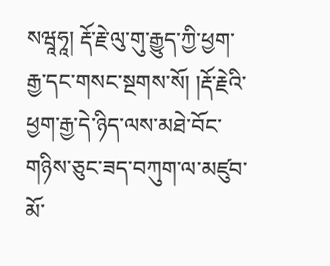སཝཱཧཱ། རྡོ་རྗེ་ལུ་གུ་རྒྱུད་ཀྱི་ཕྱག་རྒྱ་དང་གསང་སྔགས་སོ། །རྡོ་རྗེའི་ཕྱག་རྒྱ་དེ་ཉིད་ལས་མཐེ་བོང་གཉིས་ཅུང་ཟད་བཀུག་ལ་མཛུབ་མོ་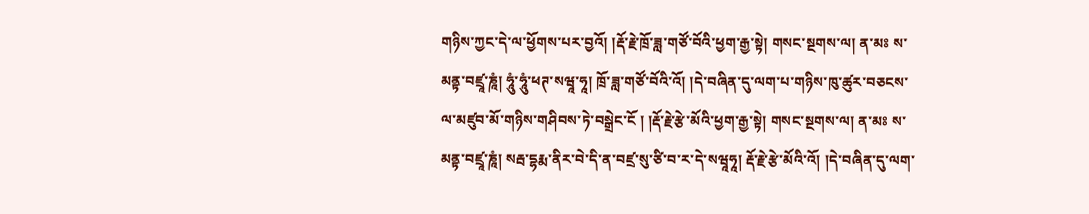གཉིས་ཀྱང་དེ་ལ་ཕྱོགས་པར་བྱའོ། །རྡོ་རྗེ་ཁྲོ་ཟླ་གཙོ་བོའི་ཕྱག་རྒྱ་སྟེ། གསང་སྔགས་ལ། ན་མཿ ས་མནྟ་བཛྲཱ་ཎཱཾ། ཧཱུཾ་ཧཱུཾ་ཕཊ་སཝཱ་ཧཱ། ཁྲོ་ཟླ་གཙོ་བོའི་འོ། །དེ་བཞིན་དུ་ལག་པ་གཉིས་ཁུ་ཚུར་བཅངས་ལ་མཛུབ་མོ་གཉིས་གཤིབས་ཏེ་བསྒྲེང་ངོ ། །རྡོ་རྗེ་རྩེ་མོའི་ཕྱག་རྒྱ་སྟེ། གསང་སྔགས་ལ། ན་མཿ ས་མནྟ་བཛྲཱ་ཎཱཾ། སརྦ་དྷརྨ་ནིར་བེ་དི་ན་བཛྲ་སུ་ཙི་བ་ར་དེ་སཝཱཧཱ། རྡོ་རྗེ་རྩེ་མོའི་འོ། །དེ་བཞིན་དུ་ལག་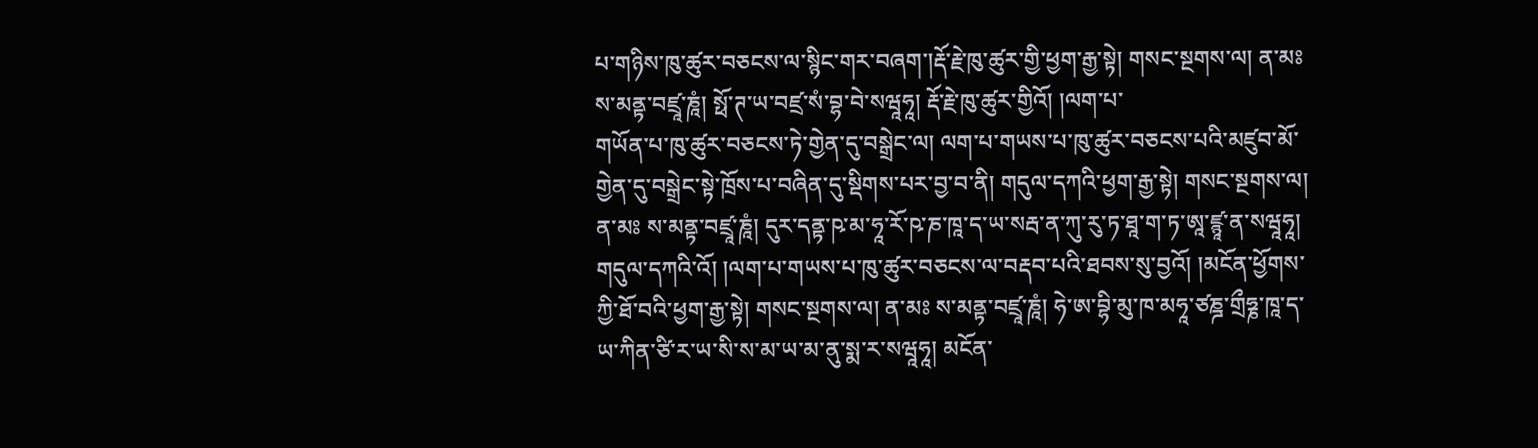པ་གཉིས་ཁུ་ཚུར་བཅངས་ལ་སྙིང་གར་བཞག་།རྡོ་རྗེ་ཁུ་ཚུར་གྱི་ཕྱག་རྒྱ་སྟེ། གསང་སྔགས་ལ། ན་མཿ ས་མནྟ་བཛྲཱ་ཎཱཾ། སྥོ་ཊ་ཡ་བཛྲ་སཾ་བྷ་བེ་སཝཱཧཱ། རྡོ་རྗེ་ཁུ་ཚུར་གྱིའོ། །ལག་པ་
གཡོན་པ་ཁུ་ཚུར་བཅངས་ཏེ་གྱེན་དུ་བསྒྲེང་ལ། ལག་པ་གཡས་པ་ཁུ་ཚུར་བཅངས་པའི་མཛུབ་མོ་གྱེན་དུ་བསྒྲེང་སྟེ་ཁྲོས་པ་བཞིན་དུ་སྡིགས་པར་བྱ་བ་ནི། གདུལ་དཀའི་ཕྱག་རྒྱ་སྟེ། གསང་སྔགས་ལ། ན་མཿ ས་མནྟ་བཛྲཱ་ཎཱཾ། དུར་དནྟ་ཥ་མ་ཧཱ་རོ་ཥ་ཎ་ཁཱ་ད་ཡ་སརྦ་ན་ཀུ་རུ་ཏ་ཐཱ་ག་ཏ་ཨཱ་ཛྙཱ་ན་སཝཱཧཱ། གདུལ་དཀའི་འོ། །ལག་པ་གཡས་པ་ཁུ་ཚུར་བཅངས་ལ་བརྡབ་པའི་ཐབས་སུ་བྱའོ། །མངོན་ཕྱོགས་ཀྱི་ཐོ་བའི་ཕྱག་རྒྱ་སྟེ། གསང་སྔགས་ལ། ན་མཿ ས་མནྟ་བཛྲཱ་ཎཱཾ། ཧེ་ཨ་བྷི་མུ་ཁ་མཧཱ་ཙཎྜ་གྲྀཧྞ་ཁཱ་ད་ཡ་ཀིན་ཙི་ར་ཡ་སི་ས་མ་ཡ་མ་ནུ་སྨ་ར་སཝཱཧཱ། མངོན་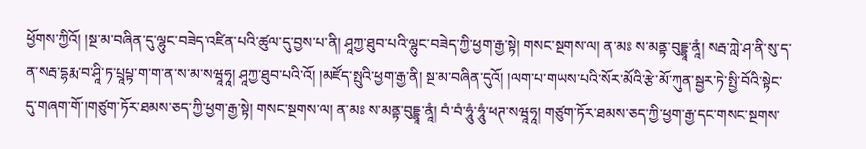ཕྱོགས་ཀྱིའོ། །སྔ་མ་བཞིན་དུ་ལྷུང་བཟེད་འཛིན་པའི་ཚུལ་དུ་བྱས་པ་ནི། ཤཱཀྱ་ཐུབ་པའི་ལྷུང་བཟེད་ཀྱི་ཕྱག་རྒྱ་སྟེ། གསང་སྔགས་ལ། ན་མཿ ས་མནྟ་བུདྡྷཱ་ནཱཾ། སརྦ་ཀླེ་ཤ་ནི་སུ་ད་ན་སརྦ་དྷརྨ་བ་ཤཱི་ཏ་པྲཱཔྟ་ག་ག་ན་ས་མ་སཝཱཧཱ། ཤཱཀྱ་ཐུབ་པའི་འོ། །མཛོད་སྤུའི་ཕྱག་རྒྱ་ནི། སྔ་མ་བཞིན་དུའོ། །ལག་པ་གཡས་པའི་སོར་མོའི་རྩེ་མོ་ཀུན་སྦྱར་ཏེ་སྤྱི་བོའི་སྟེང་དུ་གཞག་གོ་།གཙུག་ཏོར་ཐམས་ཅད་ཀྱི་ཕྱག་རྒྱ་སྟེ། གསང་སྔགས་ལ། ན་མཿ ས་མནྟ་བུདྡྷཱ་ནཱཾ། བཾ་བཾ་ཧཱུཾ་ཧཱུཾ་ཕཊ་སཝཱཧཱ། གཙུག་ཏོར་ཐམས་ཅད་ཀྱི་ཕྱག་རྒྱ་དང་གསང་སྔགས་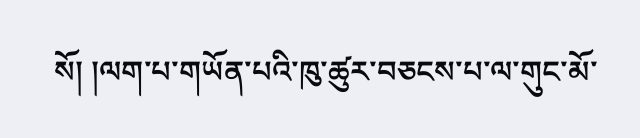སོ། །ལག་པ་གཡོན་པའི་ཁུ་ཚུར་བཅངས་པ་ལ་གུང་མོ་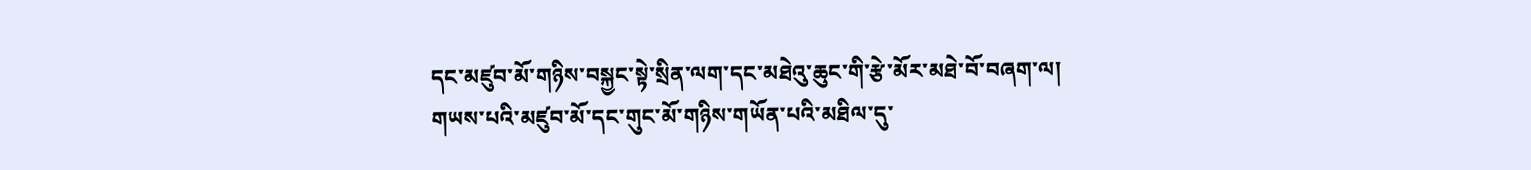དང་མཛུབ་མོ་གཉིས་བསྐྱང་སྟེ་སྲིན་ལག་དང་མཐེའུ་ཆུང་གི་རྩེ་མོར་མཐེ་བོ་བཞག་ལ། གཡས་པའི་མཛུབ་མོ་དང་གུང་མོ་གཉིས་གཡོན་པའི་མཐིལ་དུ་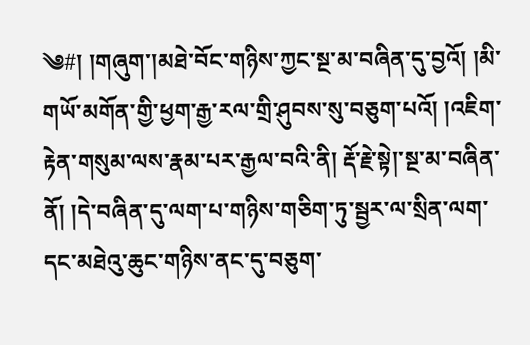༄#། །གཞུག་།མཐེ་བོང་གཉིས་ཀྱང་སྔ་མ་བཞིན་དུ་བྱའོ། །མི་གཡོ་མགོན་གྱི་ཕྱག་རྒྱ་རལ་གྲི་ཤུབས་སུ་བཅུག་པའོ། །འཇིག་རྟེན་གསུམ་ལས་རྣམ་པར་རྒྱལ་བའི་ནི། རྡོ་རྗེ་སྟེ།་སྔ་མ་བཞིན་ནོ། །དེ་བཞིན་དུ་ལག་པ་གཉིས་གཅིག་ཏུ་སྦྱར་ལ་སྲིན་ལག་དང་མཐེའུ་ཆུང་གཉིས་ནང་དུ་བཅུག་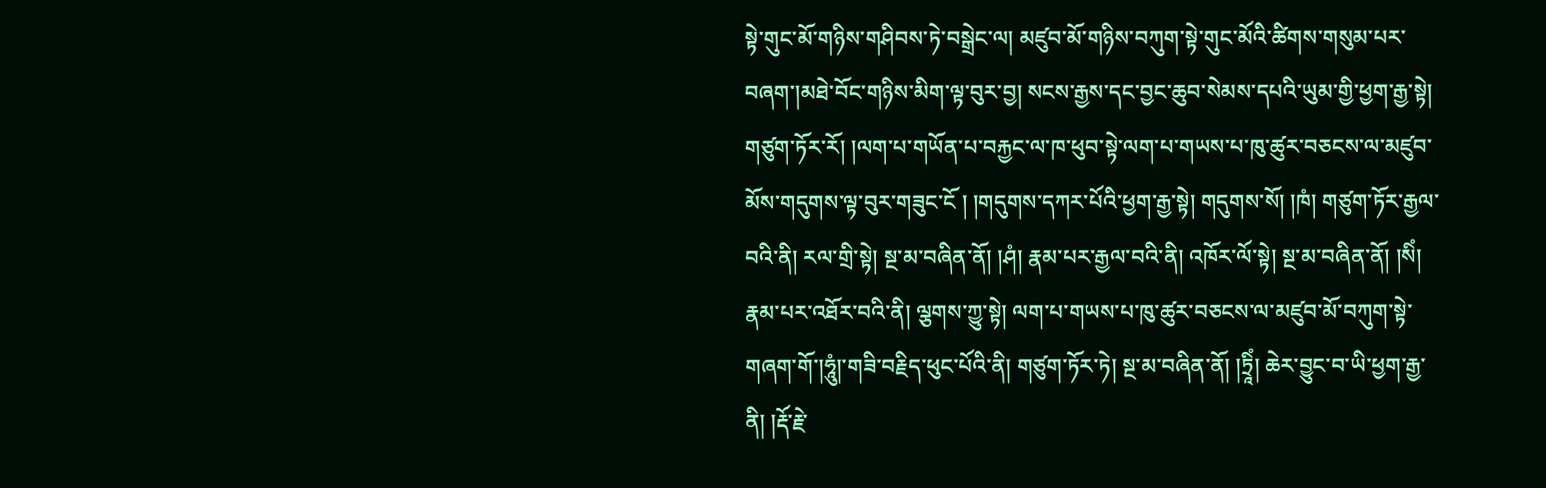སྟེ་གུང་མོ་གཉིས་གཤིབས་ཏེ་བསྒྲེང་ལ། མཛུབ་མོ་གཉིས་བཀུག་སྟེ་གུང་མོའི་ཚིགས་གསུམ་པར་བཞག་།མཐེ་བོང་གཉིས་མིག་ལྟ་བུར་བྱ། སངས་རྒྱས་དང་བྱང་ཆུབ་སེམས་དཔའི་ཡུམ་གྱི་ཕྱག་རྒྱ་སྟེ། གཙུག་ཏོར་རོ། །ལག་པ་གཡོན་པ་བརྐྱང་ལ་ཁ་ཕུབ་སྟེ་ལག་པ་གཡས་པ་ཁུ་ཚུར་བཅངས་ལ་མཛུབ་མོས་གདུགས་ལྟ་བུར་གཟུང་ངོ ། །གདུགས་དཀར་པོའི་ཕྱག་རྒྱ་སྟེ། གདུགས་སོ། །ཁཾ། གཙུག་ཏོར་རྒྱལ་བའི་ནི། རལ་གྲི་སྟེ། སྔ་མ་བཞིན་ནོ། །ཤཾ། རྣམ་པར་རྒྱལ་བའི་ནི། འཁོར་ལོ་སྟེ། སྔ་མ་བཞིན་ནོ། །སིཾ། རྣམ་པར་འཐོར་བའི་ནི། ལྕགས་ཀྱུ་སྟེ། ལག་པ་གཡས་པ་ཁུ་ཚུར་བཅངས་ལ་མཛུབ་མོ་བཀུག་སྟེ་གཞག་གོ་།ཧཱུཾ།་གཟི་བརྗིད་ཕུང་པོའི་ནི། གཙུག་ཏོར་ཏེ། སྔ་མ་བཞིན་ནོ། །ཏྲཱིཾ། ཆེར་བྱུང་བ་ཡི་ཕྱག་རྒྱ་ནི། །རྡོ་རྗེ་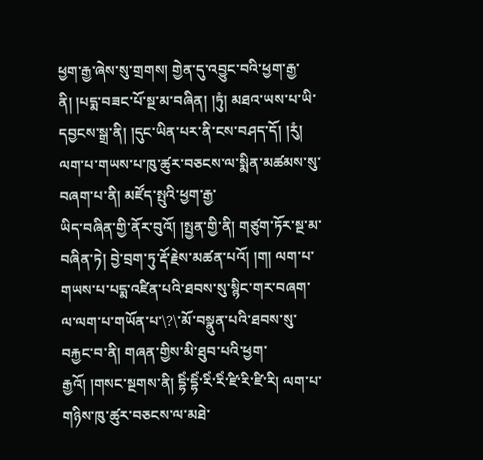ཕྱག་རྒྱ་ཞེས་སུ་གྲགས། གྱེན་དུ་འབྱུང་བའི་ཕྱག་རྒྱ་ནི། །པདྨ་བཟང་པོ་སྔ་མ་བཞིན། །ཏུཾ། མཐའ་ཡས་པ་ཡི་དབྱངས་སྒྲ་ནི། །དུང་ཡིན་པར་ནི་ངས་བཤད་དོ། །རུཾ། ལག་པ་གཡས་པ་ཁུ་ཚུར་བཅངས་ལ་སྨིན་མཚམས་སུ་བཞག་པ་ནི། མཛོད་སྤུའི་ཕྱག་རྒྱ་
ཡིད་བཞིན་གྱི་ནོར་བུའོ། །སྤྱན་གྱི་ནི། གཙུག་ཏོར་སྔ་མ་བཞིན་ཏེ། བྱེ་བྲག་ཏུ་རྡོ་རྗེས་མཚན་པའོ། །ག། ལག་པ་གཡས་པ་པདྨ་འཛིན་པའི་ཐབས་སུ་སྙིང་གར་བཞག་ལ་ལག་པ་གཡོན་པ་\?\་མོ་བསྣུན་པའི་ཐབས་སུ་བརྐྱང་བ་ནི། གཞན་གྱིས་མི་ཐུབ་པའི་ཕྱག་རྒྱའོ། །གསང་སྔགས་ནི། དྷིཾ་དྷིཾ་རིཾ་རིཾ་ཛི་རི་ཛི་རི། ལག་པ་གཉིས་ཁུ་ཚུར་བཅངས་ལ་མཐེ་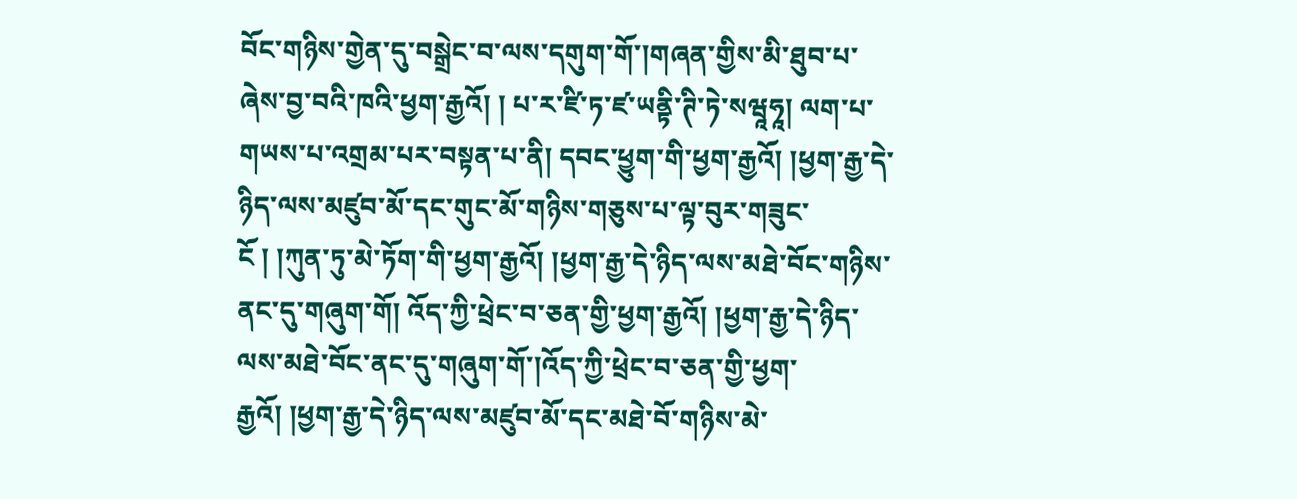བོང་གཉིས་གྱེན་དུ་བསྒྲེང་བ་ལས་དགུག་གོ་།གཞན་གྱིས་མི་ཐུབ་པ་ཞེས་བྱ་བའི་ཁའི་ཕྱག་རྒྱའོ། ། པ་ར་ཛི་ཏ་ཛ་ཡནྟི་ཊི་ཏེ་སཝཱཧཱ། ལག་པ་གཡས་པ་འགྲམ་པར་བསྟན་པ་ནི། དབང་ཕྱུག་གི་ཕྱག་རྒྱའོ། །ཕྱག་རྒྱ་དེ་ཉིད་ལས་མཛུབ་མོ་དང་གུང་མོ་གཉིས་གཅུས་པ་ལྟ་བུར་གཟུང་ངོ ། །ཀུན་ཏུ་མེ་ཏོག་གི་ཕྱག་རྒྱའོ། །ཕྱག་རྒྱ་དེ་ཉིད་ལས་མཐེ་བོང་གཉིས་ནང་དུ་གཞུག་གོ། འོད་ཀྱི་ཕྲེང་བ་ཅན་གྱི་ཕྱག་རྒྱའོ། །ཕྱག་རྒྱ་དེ་ཉིད་ལས་མཐེ་བོང་ནང་དུ་གཞུག་གོ་།འོད་ཀྱི་ཕྲེང་བ་ཅན་གྱི་ཕྱག་རྒྱའོ། །ཕྱག་རྒྱ་དེ་ཉིད་ལས་མཛུབ་མོ་དང་མཐེ་བོ་གཉིས་མེ་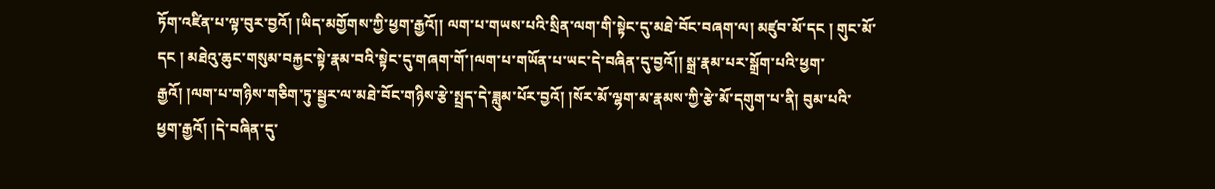ཏོག་འཛིན་པ་ལྟ་བུར་བྱའོ། །ཡིད་མགྱོགས་ཀྱི་ཕྱག་རྒྱའོ།། ལག་པ་གཡས་པའི་སྲིན་ལག་གི་སྟེང་དུ་མཐེ་བོང་བཞག་ལ། མཛུབ་མོ་དང ། གུང་མོ་དང ། མཐེའུ་ཆུང་གསུམ་བརྐྱང་སྟེ་རྣམ་བའི་སྟེང་དུ་གཞག་གོ་།ལག་པ་གཡོན་པ་ཡང་དེ་བཞིན་དུ་བྱའོ།། སྒྲ་རྣམ་པར་སྒྲོག་པའི་ཕྱག་རྒྱའོ། །ལག་པ་གཉིས་གཅིག་ཏུ་སྦྱར་ལ་མཐེ་བོང་གཉིས་རྩེ་སྤྲད་དེ་ཟླུམ་པོར་བྱའོ། །སོར་མོ་ལྷག་མ་རྣམས་ཀྱི་རྩེ་མོ་དགུག་པ་ནི། བུམ་པའི་ཕྱག་རྒྱའོ། །དེ་བཞིན་དུ་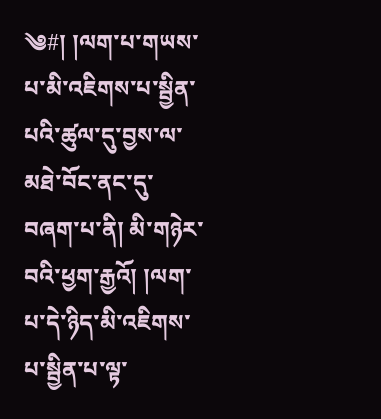༄#། །ལག་པ་གཡས་པ་མི་འཇིགས་པ་སྦྱིན་པའི་ཚུལ་དུ་བྱས་ལ་མཐེ་བོང་ནང་དུ་བཞག་པ་ནི། མི་གཉེར་བའི་ཕྱག་རྒྱའོ། །ལག་པ་དེ་ཉིད་མི་འཇིགས་པ་སྦྱིན་པ་ལྟ་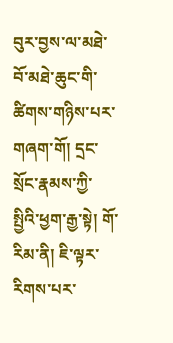བུར་བྱས་ལ་མཐེ་བོ་མཐེ་ཆུང་གི་ཚིགས་གཉིས་པར་གཞག་གོ། དྲང་སྲོང་རྣམས་ཀྱི་སྤྱིའི་ཕྱག་རྒྱ་སྟེ། གོ་རིམ་ནི། ཇི་ལྟར་རིགས་པར་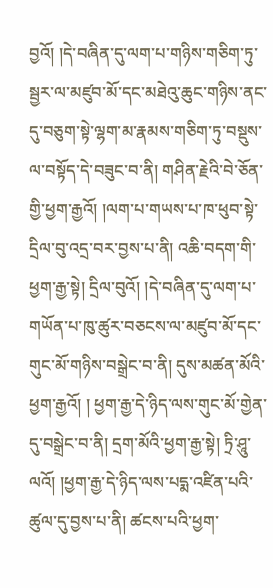བྱའོ། །དེ་བཞིན་དུ་ལག་པ་གཉིས་གཅིག་ཏུ་སྦྱར་ལ་མཛུབ་མོ་དང་མཐེའུ་ཆུང་གཉིས་ནང་དུ་བཅུག་སྟེ་ལྷག་མ་རྣམས་གཅིག་ཏུ་བསྡུས་ལ་བསྟོད་དེ་བཟུང་བ་ནི། གཤིན་རྗེའི་བེ་ཅོན་གྱི་ཕྱག་རྒྱའོ། །ལག་པ་གཡས་པ་ཁ་ཕུབ་སྟེ་དྲིལ་བུ་འདྲ་བར་བྱས་པ་ནི། འཆི་བདག་གི་ཕྱག་རྒྱ་སྟེ། དྲིལ་བུའོ། །དེ་བཞིན་དུ་ལག་པ་གཡོན་པ་ཁུ་ཚུར་བཅངས་ལ་མཛུབ་མོ་དང་གུང་མོ་གཉིས་བསྒྲེང་བ་ནི། དུས་མཚན་མོའི་ཕྱག་རྒྱའོ། ། ཕྱག་རྒྱ་དེ་ཉིད་ལས་གུང་མོ་གྱེན་དུ་བསྒྲེང་བ་ནི། དྲག་མོའི་ཕྱག་རྒྱ་སྟེ། ཏྲི་ཤཱུ་ལའོ། །ཕྱག་རྒྱ་དེ་ཉིད་ལས་པདྨ་འཛིན་པའི་ཚུལ་དུ་བྱས་པ་ནི། ཚངས་པའི་ཕྱག་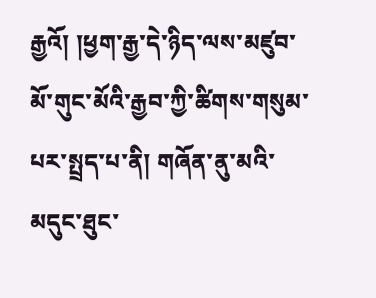རྒྱའོ། །ཕྱག་རྒྱ་དེ་ཉིད་ལས་མཛུབ་མོ་གུང་མོའི་རྒྱབ་ཀྱི་ཚིགས་གསུམ་པར་སྤྲད་པ་ནི། གཞོན་ནུ་མའི་མདུང་ཐུང་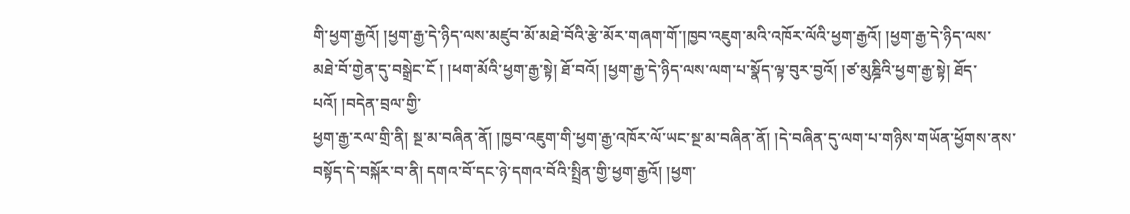གི་ཕྱག་རྒྱའོ། །ཕྱག་རྒྱ་དེ་ཉིད་ལས་མཛུབ་མོ་མཐེ་བོའི་རྩེ་མོར་གཞག་གོ་།ཁྱབ་འཇུག་མའི་འཁོར་ལོའི་ཕྱག་རྒྱའོ། །ཕྱག་རྒྱ་དེ་ཉིད་ལས་མཐེ་བོ་གྱེན་དུ་བསྒྲེང་ངོ ། །ཕག་མོའི་ཕྱག་རྒྱ་སྟེ། ཐོ་བའོ། །ཕྱག་རྒྱ་དེ་ཉིད་ལས་ལག་པ་སྣོད་ལྟ་བུར་བྱའོ། །ཙ་མུཎྜིའི་ཕྱག་རྒྱ་སྟེ། ཐོད་པའོ། །བདེན་བྲལ་གྱི་
ཕྱག་རྒྱ་རལ་གྲི་ནི། སྔ་མ་བཞིན་ནོ། །ཁྱབ་འཇུག་གི་ཕྱག་རྒྱ་འཁོར་ལོ་ཡང་སྔ་མ་བཞིན་ནོ། །དེ་བཞིན་དུ་ལག་པ་གཉིས་གཡོན་ཕྱོགས་ནས་བསྟོད་དེ་བསྐོར་བ་ནི། དགའ་བོ་དང་ཉེ་དགའ་བོའི་སྤྲིན་གྱི་ཕྱག་རྒྱའོ། །ཕྱག་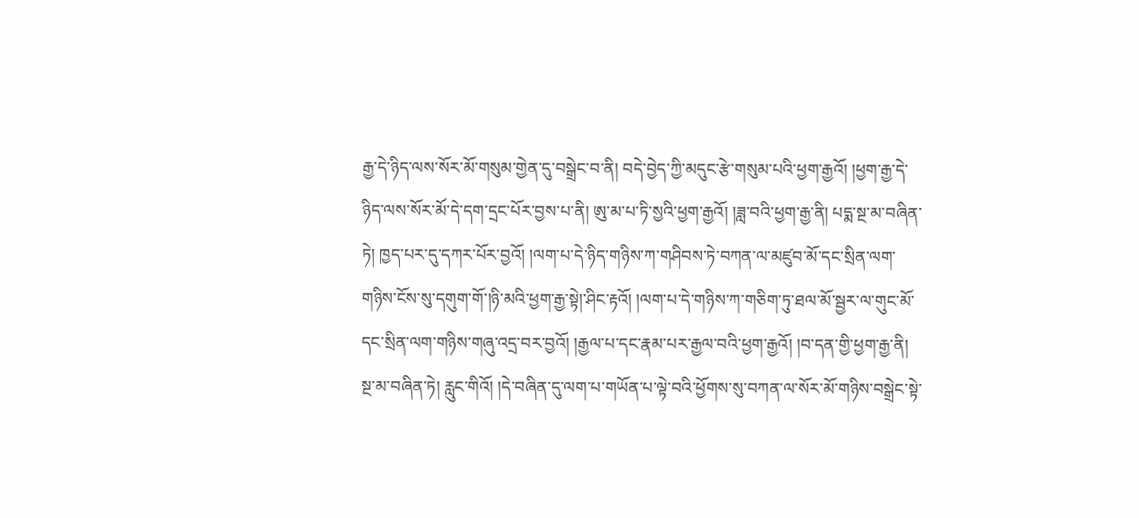རྒྱ་དེ་ཉིད་ལས་སོར་མོ་གསུམ་གྱེན་དུ་བསྒྲེང་བ་ནི། བདེ་བྱེད་ཀྱི་མདུང་རྩེ་གསུམ་པའི་ཕྱག་རྒྱའོ། །ཕྱག་རྒྱ་དེ་ཉིད་ལས་སོར་མོ་དེ་དག་དྲང་པོར་བྱས་པ་ནི། ཨུ་མ་པ་ཏི་སྱའི་ཕྱག་རྒྱའོ། །ཟླ་བའི་ཕྱག་རྒྱ་ནི། པདྨ་སྔ་མ་བཞིན་ཏེ། ཁྱད་པར་དུ་དཀར་པོར་བྱའོ། །ལག་པ་དེ་ཉིད་གཉིས་ཀ་གཤིབས་ཏེ་བཀན་ལ་མཛུབ་མོ་དང་སྲིན་ལག་གཉིས་ངོས་སུ་དགུག་གོ་།ཉི་མའི་ཕྱག་རྒྱ་སྟེ།་ཤིང་རྟའོ། །ལག་པ་དེ་གཉིས་ཀ་གཅིག་ཏུ་ཐལ་མོ་སྦྱར་ལ་གུང་མོ་དང་སྲིན་ལག་གཉིས་གཞུ་འདྲ་བར་བྱའོ། །རྒྱལ་པ་དང་རྣམ་པར་རྒྱལ་བའི་ཕྱག་རྒྱའོ། །བ་དན་གྱི་ཕྱག་རྒྱ་ནི། སྔ་མ་བཞིན་ཏེ། རླུང་གིའོ། །དེ་བཞིན་དུ་ལག་པ་གཡོན་པ་ལྟེ་བའི་ཕྱོགས་སུ་བཀན་ལ་སོར་མོ་གཉིས་བསྒྲེང་སྟེ་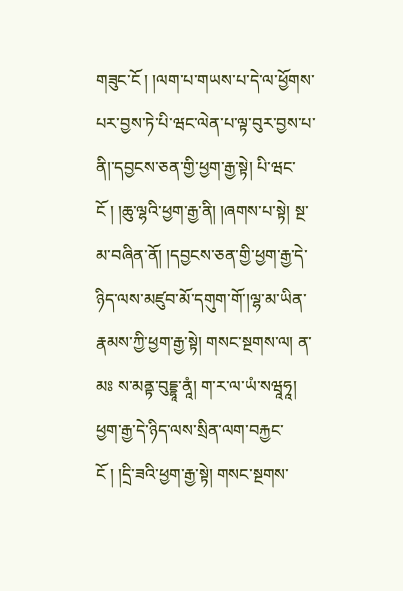གཟུང་ངོ ། །ལག་པ་གཡས་པ་དེ་ལ་ཕྱོགས་པར་བྱས་ཏེ་པི་ཝང་ལེན་པ་ལྟ་བུར་བྱས་པ་ནི།་དབྱངས་ཅན་གྱི་ཕྱག་རྒྱ་སྟེ། པི་ཝང་ངོ ། །ཆུ་ལྷའི་ཕྱག་རྒྱ་ནི། །ཞགས་པ་སྟེ། སྔ་མ་བཞིན་ནོ། །དབྱངས་ཅན་གྱི་ཕྱག་རྒྱ་དེ་ཉིད་ལས་མཛུབ་མོ་དགུག་གོ་།ལྷ་མ་ཡིན་རྣམས་ཀྱི་ཕྱག་རྒྱ་སྟེ། གསང་སྔགས་ལ། ན་མཿ ས་མནྟ་བུདྡྷཱ་ནཱཾ། ག་ར་ལ་ཡཾ་སཝཱཧཱ། ཕྱག་རྒྱ་དེ་ཉིད་ལས་སྲིན་ལག་བརྐྱང་ངོ ། །དྲི་ཟའི་ཕྱག་རྒྱ་སྟེ། གསང་སྔགས་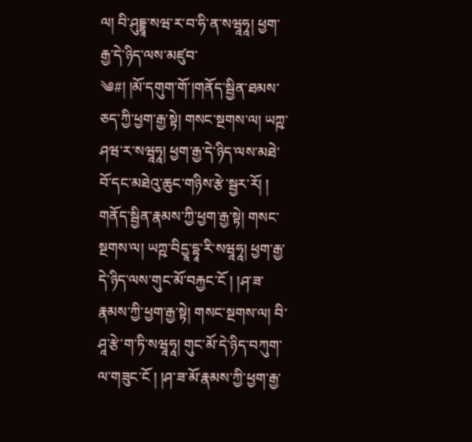ལ། བི་ཤུདྡྷཱ་སཝ་ར་བ་ཧི་ན་སཝཱཧཱ། ཕྱག་རྒྱ་དེ་ཉིད་ལས་མཛུབ་
༄#། །མོ་དགུག་གོ་།གནོད་སྦྱིན་ཐམས་ཅད་ཀྱི་ཕྱག་རྒྱ་སྟེ། གསང་སྔགས་ལ། ཡཀྵ་ཤཝ་ར་སཝཱཧཱ། ཕྱག་རྒྱ་དེ་ཉིད་ལས་མཐེ་བོ་དང་མཐེའུ་ཆུང་གཉིས་རྩེ་སྦྱར་རོ། ། གནོད་སྦྱིན་རྣམས་ཀྱི་ཕྱག་རྒྱ་སྟེ། གསང་སྔགས་ལ། ཡཀྵ་བིདྱཱ་དྷཱ་རི་སཝཱཧཱ། ཕྱག་རྒྱ་དེ་ཉིད་ལས་གུང་མོ་བརྐྱང་ངོ ། །ཤ་ཟ་རྣམས་ཀྱི་ཕྱག་རྒྱ་སྟེ། གསང་སྔགས་ལ། བི་ཤཱ་རྩེ་ག་ཏི་སཝཱཧཱ། གུང་མོ་དེ་ཉིད་བཀུག་ལ་གཟུང་ངོ ། །ཤ་ཟ་མོ་རྣམས་ཀྱི་ཕྱག་རྒྱ་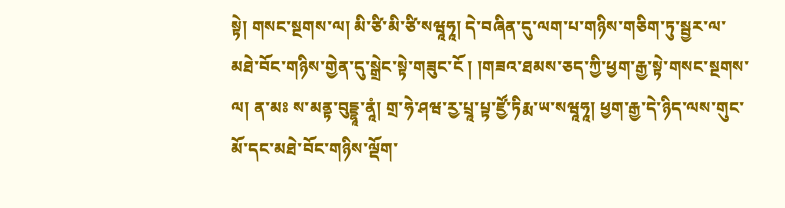སྟེ། གསང་སྔགས་ལ། མི་ཙི་མི་ཙི་སཝཱཧཱ། དེ་བཞིན་དུ་ལག་པ་གཉིས་གཅིག་ཏུ་སྦྱར་ལ་མཐེ་བོང་གཉིས་གྱེན་དུ་སྒྲེང་སྟེ་གཟུང་ངོ ། །གཟའ་ཐམས་ཅད་ཀྱི་ཕྱག་རྒྱ་སྟེ་གསང་སྔགས་ལ། ན་མཿ ས་མནྟ་བུདྡྷཱ་ནཱཾ། གྲ་ཧེ་ཤཝ་རྱ་པྲཱ་པྟ་ཛྱོ་ཏིརྨ་ཡ་སཝཱཧཱ། ཕྱག་རྒྱ་དེ་ཉིད་ལས་གུང་མོ་དང་མཐེ་བོང་གཉིས་ལྡོག་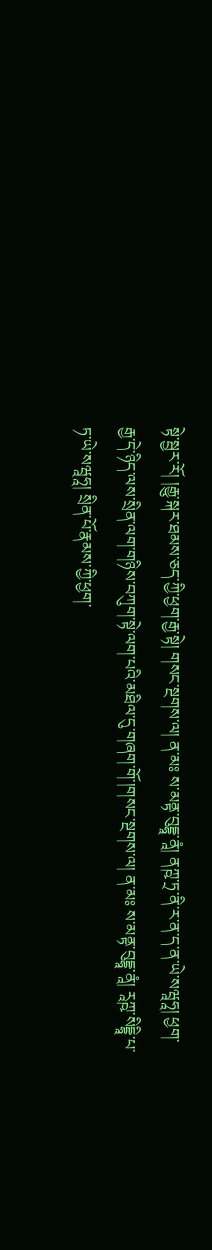སྟེ་སྦྱར་རོ། །རྒྱུ་སྐར་ཐམས་ཅད་ཀྱི་ཕྱག་རྒྱ་སྟེ། གསང་སྔགས་ལ། ན་མཿ ས་མནྟ་བུདྡྷཱ་ནཱཾ། ནཀྵ་ཏྲ་ནི་ར་ན་ད་ན་ཡེ་སཝཱཧཱ། ཕྱག་རྒྱ་དེ་ཉིད་ལས་སྲིན་ལག་གཉིས་བཀུག་སྟེ་ལག་པའི་མཐིལ་དུ་གཞག་གོ་།གསང་སྔགས་ལ། ན་མཿ ས་མནྟ་བུདྡྷཱ་ནཱཾ། རཱཀྵ་སིདྡྷཱི་པ་ཏ་ཡེ་སཝཱཧཱ། སྲིན་པོ་རྣམས་ཀྱི་ཕྱག་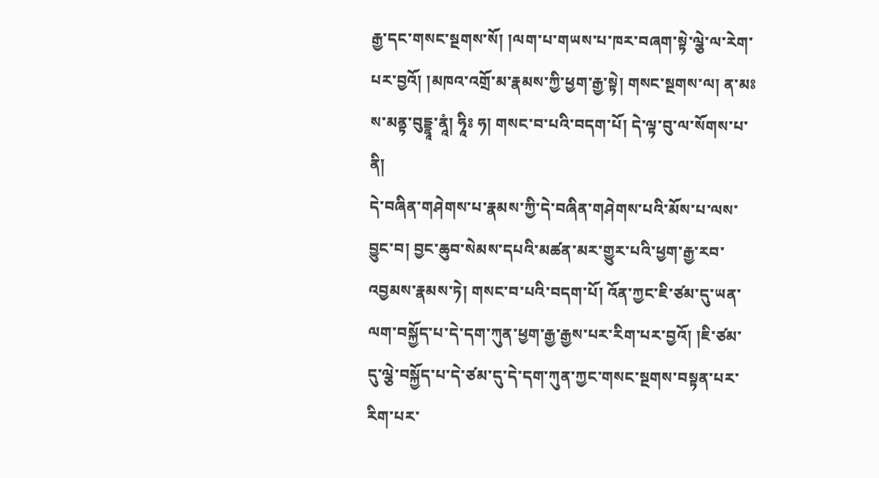རྒྱ་དང་གསང་སྔགས་སོ། །ལག་པ་གཡས་པ་ཁར་བཞག་སྟེ་ལྕེ་ལ་རེག་པར་བྱའོ། །མཁའ་འགྲོ་མ་རྣམས་ཀྱི་ཕྱག་རྒྱ་སྟེ། གསང་སྔགས་ལ། ན་མཿ ས་མནྟ་བུདྡྷཱ་ནཱཾ། ཧཱིཿ ཧ། གསང་བ་པའི་བདག་པོ། དེ་ལྟ་བུ་ལ་སོགས་པ་ནི།
དེ་བཞིན་གཤེགས་པ་རྣམས་ཀྱི་དེ་བཞིན་གཤེགས་པའི་མོས་པ་ལས་བྱུང་བ། བྱང་ཆུབ་སེམས་དཔའི་མཚན་མར་གྱུར་པའི་ཕྱག་རྒྱ་རབ་འབྱམས་རྣམས་ཏེ། གསང་བ་པའི་བདག་པོ། འོན་ཀྱང་ཇི་ཙམ་དུ་ཡན་ལག་བསྐྱོད་པ་དེ་དག་ཀུན་ཕྱག་རྒྱ་རྒྱས་པར་རིག་པར་བྱའོ། །ཇི་ཙམ་དུ་ལྕེ་བསྐྱོད་པ་དེ་ཙམ་དུ་དེ་དག་ཀུན་ཀྱང་གསང་སྔགས་བསྟན་པར་རིག་པར་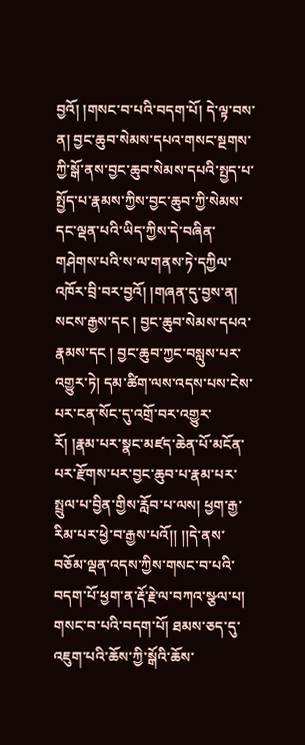བྱའོ། །གསང་བ་པའི་བདག་པོ། དེ་ལྟ་བས་ན། བྱང་ཆུབ་སེམས་དཔའ་གསང་སྔགས་ཀྱི་སྒོ་ནས་བྱང་ཆུབ་སེམས་དཔའི་སྤྱད་པ་སྤྱོད་པ་རྣམས་ཀྱིས་བྱང་ཆུབ་ཀྱི་སེམས་དང་ལྡན་པའི་ཡིད་ཀྱིས་དེ་བཞིན་གཤེགས་པའི་ས་ལ་གནས་ཏེ་དཀྱིལ་འཁོར་བྲི་བར་བྱའོ། །གཞན་དུ་བྱས་ན། སངས་རྒྱས་དང ། བྱང་ཆུབ་སེམས་དཔའ་རྣམས་དང ། བྱང་ཆུབ་ཀྱང་བསླུས་པར་འགྱུར་ཏེ། དམ་ཚིག་ལས་འདས་པས་ངེས་པར་ངན་སོང་དུ་འགྲོ་བར་འགྱུར་རོ། །རྣམ་པར་སྣང་མཛད་ཆེན་པོ་མངོན་པར་རྫོགས་པར་བྱང་ཆུབ་པ་རྣམ་པར་སྤྲུལ་པ་བྱིན་གྱིས་རློབ་པ་ལས། ཕྱག་རྒྱ་རིམ་པར་ཕྱེ་བ་རྒྱས་པའོ།། །།དེ་ནས་བཅོམ་ལྡན་འདས་ཀྱིས་གསང་བ་པའི་བདག་པོ་ཕྱག་ན་རྡོ་རྗེ་ལ་བཀའ་སྩལ་པ། གསང་བ་པའི་བདག་པོ། ཐམས་ཅད་དུ་འཇུག་པའི་ཆོས་ཀྱི་སྒོའི་ཆོས་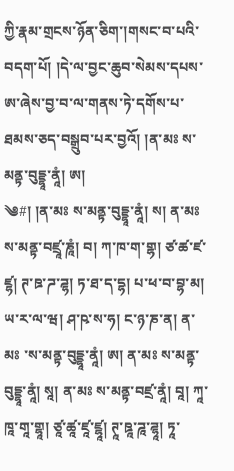ཀྱི་རྣམ་གྲངས་ཉོན་ཅིག་།གསང་བ་པའི་བདག་པོ། །དེ་ལ་བྱང་ཆུབ་སེམས་དཔས་ཨ་ཞེས་བྱ་བ་ལ་གནས་ཏེ་དགོས་པ་ཐམས་ཅད་བསྒྲུབ་པར་བྱའོ། །ན་མཿ ས་མནྟ་བུདྡྷཱ་ནཱཾ། ཨ།
༄#། །ན་མཿ ས་མནྟ་བུདྡྷཱ་ནཱཾ། ས། ན་མཿ ས་མནྟ་བཛྲཱ་ཎཱཾ། བ། ཀ་ཁ་ག་གྷ། ཙ་ཚ་ཛ་ཛྷ། ཊ་ཋ་ཌ་ཌྷ། ཏ་ཐ་ད་དྷ། པ་ཕ་བ་བྷ་མ། ཡ་ར་ལ་ཝ། ཤ་ཥ་ས་ཧ། ང་ཉ་ཎ་ན། ན་མཿ ་ས་མནྟ་བུདྡྷཱ་ནཱཾ། ཨ། ན་མཿ ས་མནྟ་བུདྡྷཱ་ནཱཾ། སཱ། ན་མཿ ས་མནྟ་བཛྲ་ནཱཾ། བཱ། ཀཱ་ཁཱ་གཱ་གྷཱ། ཙཱ་ཚཱ་ཛཱ་ཛྷཱ། ཊཱ་ཋཱ་ཌཱ་ཌྷཱ། ཏཱ་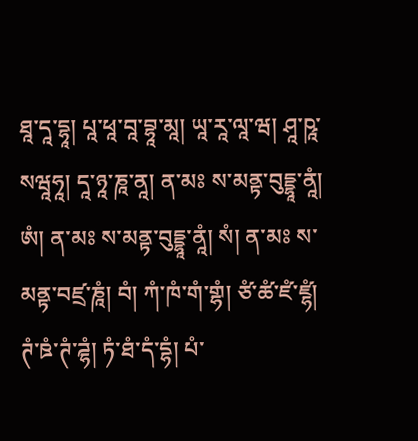ཐཱ་དཱ་དྷཱ། པཱ་ཕཱ་བཱ་བྷཱ་མཱ། ཡཱ་རཱ་ལཱ་ཝ། ཤཱ་ཥཱ་སཝཱཧཱ། དཱ་ཉཱ་ཎཱ་ནཱ། ན་མཿ ས་མནྟ་བུདྡྷཱ་ནཱཾ། ཨཾ། ན་མཿ ས་མནྟ་བུདྡྷཱ་ནཱཾ། སཾ། ན་མཿ ས་མནྟ་བཛྲ་ཎཱཾ། བཾ། ཀཾ་ཁཾ་གཾ་གྷཾ། ཙཾ་ཚཾ་ཛཾ་ཛྷཾ། ཊཾ་ཋཾ་ཊཾ་ཌྷཾ། ཏཾ་ཐཾ་དཾ་དྷཾ། པཾ་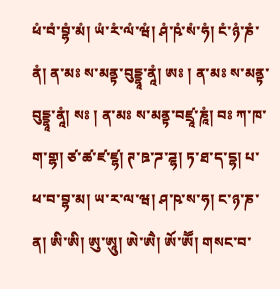ཕཾ་བཾ་བྷཾ་མཾ། ཡཾ་རཾ་ལཾ་ཝཾ། ཤཾ་ཥཾ་སཾ་ཧཾ། ངཾ་ཉཾ་ཎཾ་ནཾ། ན་མཿ ས་མནྟ་བུདྡྷཱ་ནཱཾ། ཨཿ ། ན་མཿ ས་མནྟ་བུདྡྷཱ་ནཱཾ། སཿ ། ན་མཿ ས་མནྟ་བཛྲཱ་ཎཱཾ། བཿ ཀ་ཁ་ག་གྷ། ཙ་ཚ་ཛ་ཛྷ། ཊ་ཋ་ཌ་ཌྷ། ཏ་ཐ་ད་དྷ། པ་ཕ་བ་བྷ་མ། ཡ་ར་ལ་ཝ། ཤ་ཥ་ས་ཧ། ང་ཉ་ཎ་ན། ཨི་ཨི། ཨུ་ཨཱུ། ཨེ་ཨཻ། ཨོ་ཨཽ། གསང་བ་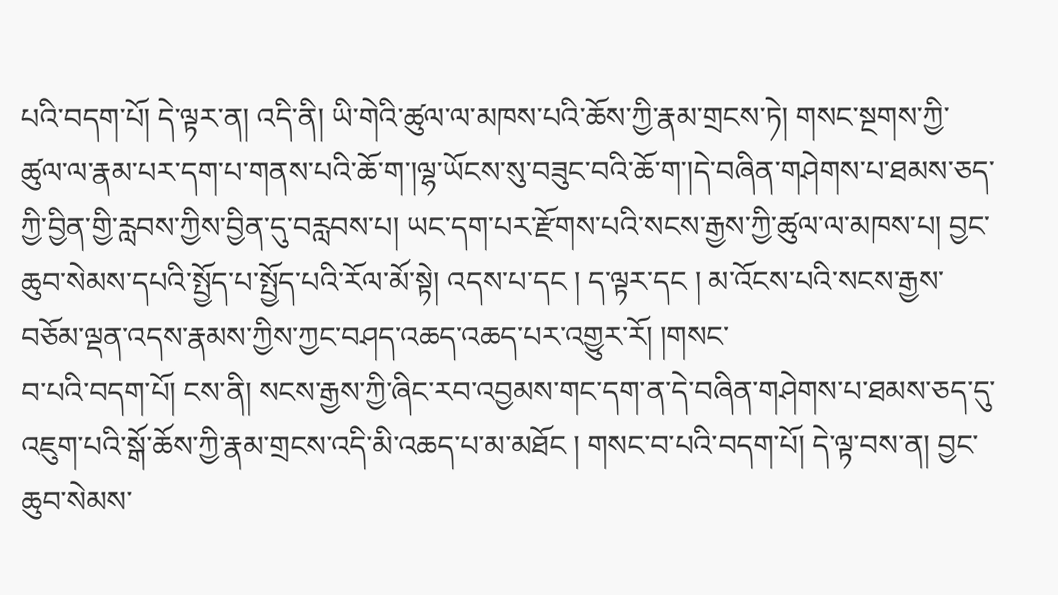པའི་བདག་པོ། དེ་ལྟར་ན། འདི་ནི། ཡི་གེའི་ཚུལ་ལ་མཁས་པའི་ཆོས་ཀྱི་རྣམ་གྲངས་ཏེ། གསང་སྔགས་ཀྱི་ཚུལ་ལ་རྣམ་པར་དག་པ་གནས་པའི་ཆོ་ག་།ལྷ་ཡོངས་སུ་བཟུང་བའི་ཆོ་ག་།དེ་བཞིན་གཤེགས་པ་ཐམས་ཅད་ཀྱི་བྱིན་གྱི་རླབས་ཀྱིས་བྱིན་དུ་བརླབས་པ། ཡང་དག་པར་རྫོགས་པའི་སངས་རྒྱས་ཀྱི་ཚུལ་ལ་མཁས་པ། བྱང་ཆུབ་སེམས་དཔའི་སྤྱོད་པ་སྤྱོད་པའི་རོལ་མོ་སྟེ། འདས་པ་དང ། ད་ལྟར་དང ། མ་འོངས་པའི་སངས་རྒྱས་བཅོམ་ལྡན་འདས་རྣམས་ཀྱིས་ཀྱང་བཤད་འཆད་འཆད་པར་འགྱུར་རོ། །གསང་
བ་པའི་བདག་པོ། ངས་ནི། སངས་རྒྱས་ཀྱི་ཞིང་རབ་འབྱམས་གང་དག་ན་དེ་བཞིན་གཤེགས་པ་ཐམས་ཅད་དུ་འཇུག་པའི་སྒོ་ཆོས་ཀྱི་རྣམ་གྲངས་འདི་མི་འཆད་པ་མ་མཐོང ། གསང་བ་པའི་བདག་པོ། དེ་ལྟ་བས་ན། བྱང་ཆུབ་སེམས་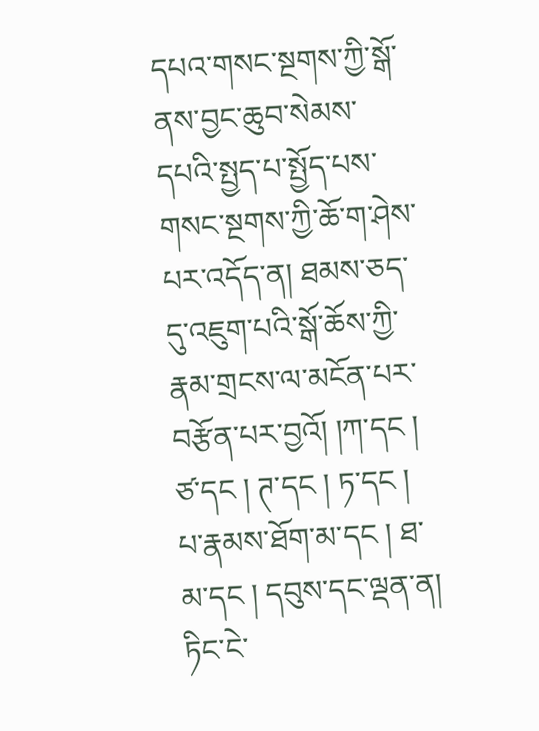དཔའ་གསང་སྔགས་ཀྱི་སྒོ་ནས་བྱང་ཆུབ་སེམས་དཔའི་སྤྱད་པ་སྤྱོད་པས་གསང་སྔགས་ཀྱི་ཆོ་ག་ཤེས་པར་འདོད་ན། ཐམས་ཅད་དུ་འཇུག་པའི་སྒོ་ཆོས་ཀྱི་རྣམ་གྲངས་ལ་མངོན་པར་བརྩོན་པར་བྱའོ། །ཀ་དང ། ཙ་དང ། ཊ་དང ། ཏ་དང ། པ་རྣམས་ཐོག་མ་དང ། ཐ་མ་དང ། དབུས་དང་ལྡན་ན། ཏིང་ངེ་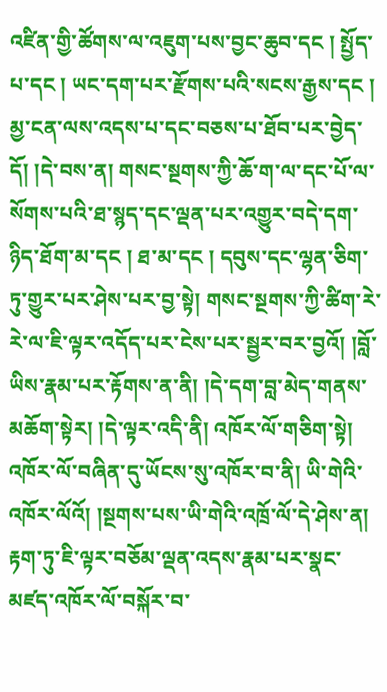འཛིན་གྱི་ཚོགས་ལ་འཇུག་པས་བྱང་ཆུབ་དང ། སྤྱོད་པ་དང ། ཡང་དག་པར་རྫོགས་པའི་སངས་རྒྱས་དང ། མྱ་ངན་ལས་འདས་པ་དང་བཅས་པ་ཐོབ་པར་བྱེད་དོ། །དེ་བས་ན། གསང་སྔགས་ཀྱི་ཆོ་ག་ལ་དང་པོ་ལ་སོགས་པའི་ཐ་སྙད་དང་ལྡན་པར་འགྱུར་བདེ་དག་ཉིད་ཐོག་མ་དང ། ཐ་མ་དང ། དབུས་དང་ལྷན་ཅིག་ཏུ་གྱུར་པར་ཤེས་པར་བྱ་སྟེ། གསང་སྔགས་ཀྱི་ཚིག་རེ་རེ་ལ་ཇི་ལྟར་འདོད་པར་ངེས་པར་སྦྱར་བར་བྱའོ། །བློ་ཡིས་རྣམ་པར་རྟོགས་ན་ནི། །དེ་དག་བླ་མེད་གནས་མཆོག་སྟེར། །དེ་ལྟར་འདི་ནི། འཁོར་ལོ་གཅིག་སྟེ། འཁོར་ལོ་བཞིན་དུ་ཡོངས་སུ་འཁོར་བ་ནི། ཡི་གེའི་འཁོར་ལོའོ། །སྔགས་པས་ཡི་གེའི་འཁྲོ་ལོ་དེ་ཤེས་ན། རྟག་ཏུ་ཇི་ལྟར་བཅོམ་ལྡན་འདས་རྣམ་པར་སྣང་མཛད་འཁོར་ལོ་བསྐོར་བ་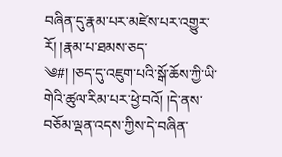བཞིན་དུ་རྣམ་པར་མཛེས་པར་འགྱུར་རོ། །རྣམ་པ་ཐམས་ཅད་
༄#། །ཅད་དུ་འཇུག་པའི་སྒོ་ཆོས་ཀྱི་ཡི་གེའི་ཚུལ་རིམ་པར་ཕྱེ་བའོ། །དེ་ནས་བཅོམ་ལྡན་འདས་ཀྱིས་དེ་བཞིན་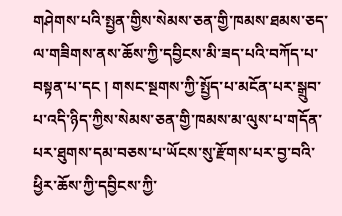གཤེགས་པའི་སྤྱན་གྱིས་སེམས་ཅན་གྱི་ཁམས་ཐམས་ཅད་ལ་གཟིགས་ནས་ཆོས་ཀྱི་དབྱིངས་མི་ཟད་པའི་བཀོད་པ་བསྟན་པ་དང ། གསང་སྔགས་ཀྱི་སྤྱོད་པ་མངོན་པར་སྒྲུབ་པ་འདི་ཉིད་ཀྱིས་སེམས་ཅན་གྱི་ཁམས་མ་ལུས་པ་གདོན་པར་ཐུགས་དམ་བཅས་པ་ཡོངས་སུ་རྫོགས་པར་བྱ་བའི་ཕྱིར་ཆོས་ཀྱི་དབྱིངས་ཀྱི་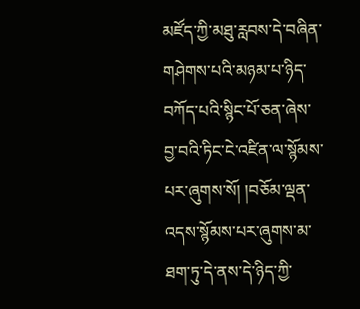མཛོད་ཀྱི་མཐུ་རླབས་དེ་བཞིན་གཤེགས་པའི་མཉམ་པ་ཉིད་བཀོད་པའི་སྙིང་པོ་ཅན་ཞེས་བྱ་བའི་ཏིང་ངེ་འཛིན་ལ་སྙོམས་པར་ཞུགས་སོ། །བཅོམ་ལྡན་འདས་སྙོམས་པར་ཞུགས་མ་ཐག་ཏུ་དེ་ནས་དེ་ཉིད་ཀྱི་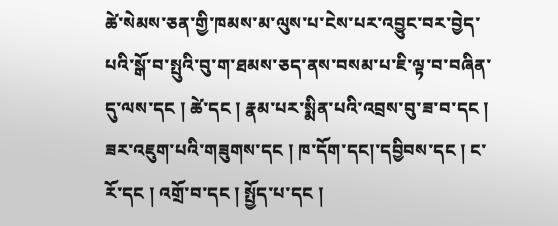ཚེ་སེམས་ཅན་གྱི་ཁམས་མ་ལུས་པ་ངེས་པར་འབྱུང་བར་བྱེད་པའི་སྒོ་བ་སྤུའི་བུ་ག་ཐམས་ཅད་ནས་བསམ་པ་ཇི་ལྟ་བ་བཞིན་དུ་ལས་དང ། ཚེ་དང ། རྣམ་པར་སྨིན་པའི་འབྲས་བུ་ཟ་བ་དང ། ཟར་འཇུག་པའི་གཟུགས་དང ། ཁ་དོག་དང།་དབྱིབས་དང ། ང་རོ་དང ། འགྲོ་བ་དང ། སྤྱོད་པ་དང །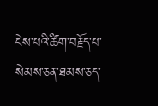ངེས་པའི་ཚིག་བརྗོད་པ་སེམས་ཅན་ཐམས་ཅད་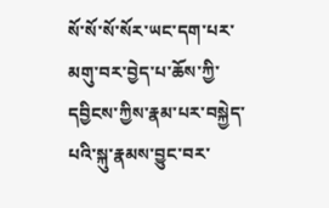སོ་སོ་སོ་སོར་ཡང་དག་པར་མགུ་བར་བྱེད་པ་ཆོས་ཀྱི་དབྱིངས་ཀྱིས་རྣམ་པར་བསྐྱེད་པའི་སྐུ་རྣམས་བྱུང་བར་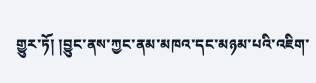གྱུར་ཏོ། །བྱུང་ནས་ཀྱང་ནམ་མཁའ་དང་མཉམ་པའི་འཇིག་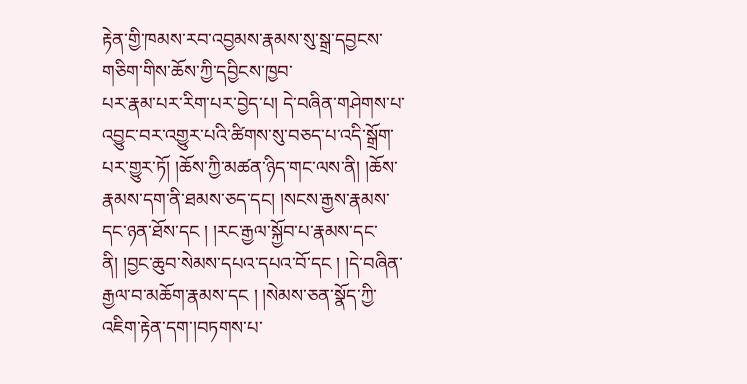རྟེན་གྱི་ཁམས་རབ་འབྱམས་རྣམས་སུ་སྒྲ་དབྱངས་གཅིག་གིས་ཆོས་ཀྱི་དབྱིངས་ཁྱབ་
པར་རྣམ་པར་རིག་པར་བྱེད་པ། དེ་བཞིན་གཤེགས་པ་འབྱུང་བར་འགྱུར་པའི་ཚིགས་སུ་བཅད་པ་འདི་སྒྲོག་པར་གྱུར་ཏོ། །ཆོས་ཀྱི་མཚན་ཉིད་གང་ལས་ནི། །ཆོས་རྣམས་དག་ནི་ཐམས་ཅད་དང། །སངས་རྒྱས་རྣམས་དང་ཉན་ཐོས་དང ། །རང་རྒྱལ་སྐྱོབ་པ་རྣམས་དང་ནི། །བྱང་ཆུབ་སེམས་དཔའ་དཔའ་བོ་དང ། །དེ་བཞིན་རྒྱལ་བ་མཆོག་རྣམས་དང ། །སེམས་ཅན་སྣོད་ཀྱི་འཇིག་རྟེན་དག་།བཏགས་པ་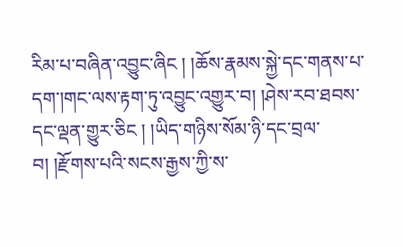རིམ་པ་བཞིན་འབྱུང་ཞིང ། །ཆོས་རྣམས་སྐྱེ་དང་གནས་པ་དག་།གང་ལས་རྟག་ཏུ་འབྱུང་འགྱུར་བ། །ཤེས་རབ་ཐབས་དང་ལྡན་གྱུར་ཅིང ། །ཡིད་གཉིས་སོམ་ཉི་དང་བྲལ་བ། །རྫོགས་པའི་སངས་རྒྱས་ཀྱི་ས་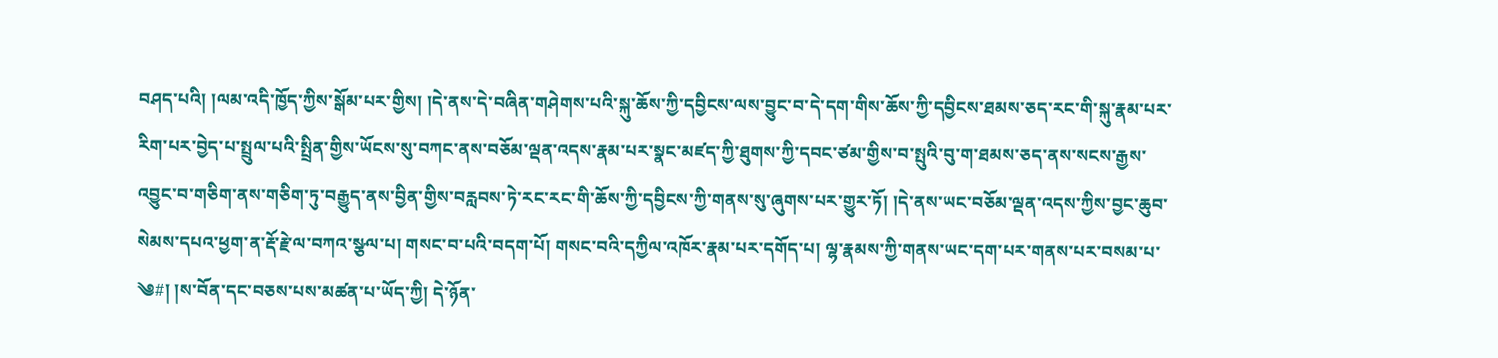བཤད་པའི། །ལམ་འདི་ཁྱོད་ཀྱིས་སྒོམ་པར་གྱིས། །དེ་ནས་དེ་བཞིན་གཤེགས་པའི་སྐུ་ཆོས་ཀྱི་དབྱིངས་ལས་བྱུང་བ་དེ་དག་གིས་ཆོས་ཀྱི་དབྱིངས་ཐམས་ཅད་རང་གི་སྐུ་རྣམ་པར་རིག་པར་བྱེད་པ་སྤྲུལ་པའི་སྤྲིན་གྱིས་ཡོངས་སུ་བཀང་ནས་བཅོམ་ལྡན་འདས་རྣམ་པར་སྣང་མཛད་ཀྱི་ཐུགས་ཀྱི་དབང་ཙམ་གྱིས་བ་སྤུའི་བུ་ག་ཐམས་ཅད་ནས་སངས་རྒྱས་འབྱུང་བ་གཅིག་ནས་གཅིག་ཏུ་བརྒྱུད་ནས་བྱིན་གྱིས་བརླབས་ཏེ་རང་རང་གི་ཆོས་ཀྱི་དབྱིངས་ཀྱི་གནས་སུ་ཞུགས་པར་གྱུར་ཏོ། །དེ་ནས་ཡང་བཅོམ་ལྡན་འདས་ཀྱིས་བྱང་ཆུབ་སེམས་དཔའ་ཕྱག་ན་རྡོ་རྗེ་ལ་བཀའ་སྩལ་པ། གསང་བ་པའི་བདག་པོ། གསང་བའི་དཀྱིལ་འཁོར་རྣམ་པར་དགོད་པ། ལྷ་རྣམས་ཀྱི་གནས་ཡང་དག་པར་གནས་པར་བསམ་པ་
༄#། །ས་བོན་དང་བཅས་པས་མཚན་པ་ཡོད་ཀྱི། དེ་ཉོན་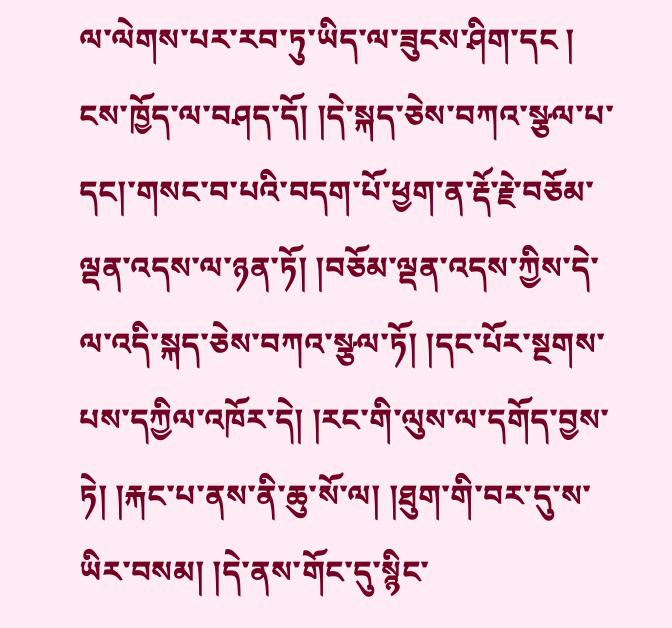ལ་ལེགས་པར་རབ་ཏུ་ཡིད་ལ་ཟུངས་ཤིག་དང ། ངས་ཁྱོད་ལ་བཤད་དོ། །དེ་སྐད་ཅེས་བཀའ་སྩལ་པ་དང།་གསང་བ་པའི་བདག་པོ་ཕྱག་ན་རྡོ་རྗེ་བཅོམ་ལྡན་འདས་ལ་ཉན་ཏོ། །བཅོམ་ལྡན་འདས་ཀྱིས་དེ་ལ་འདི་སྐད་ཅེས་བཀའ་སྩལ་ཏོ། །དང་པོར་སྔགས་པས་དཀྱིལ་འཁོར་དེ། །རང་གི་ལུས་ལ་དགོད་བྱས་ཏེ། །རྐང་པ་ནས་ནི་ཆུ་སོ་ལ། །ཐུག་གི་བར་དུ་ས་ཡིར་བསམ། །དེ་ནས་གོང་དུ་སྙིང་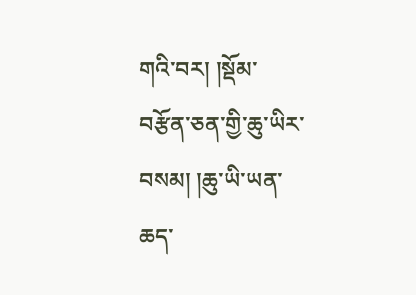གའི་བར། །སྡོམ་བརྩོན་ཅན་གྱི་ཆུ་ཡིར་བསམ། །ཆུ་ཡི་ཡན་ཆད་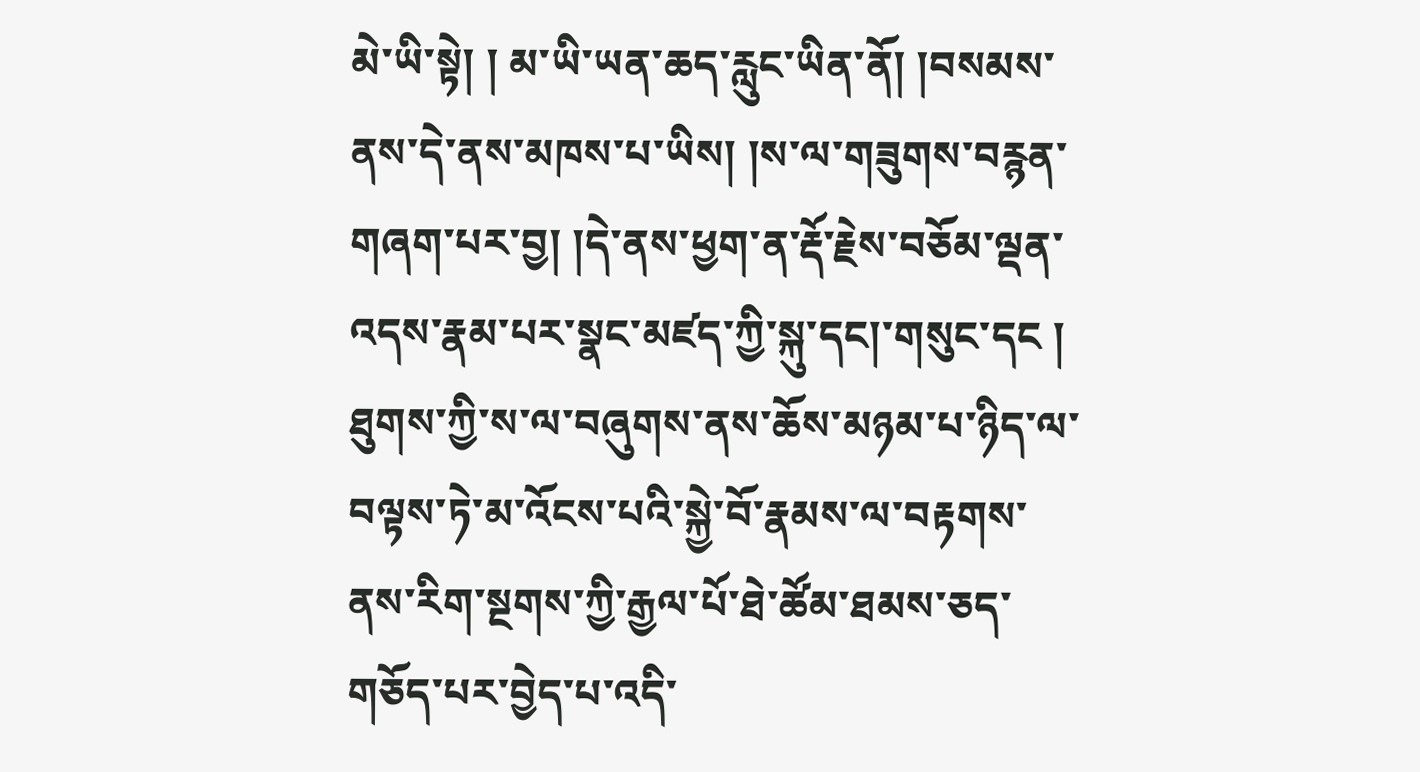མེ་ཡི་སྟེ། ། མ་ཡི་ཡན་ཆད་རླུང་ཡིན་ནོ། །བསམས་ནས་དེ་ནས་མཁས་པ་ཡིས། །ས་ལ་གཟུགས་བརྙན་གཞག་པར་བྱ། །དེ་ནས་ཕྱག་ན་རྡོ་རྗེས་བཅོམ་ལྡན་འདས་རྣམ་པར་སྣང་མཛད་ཀྱི་སྐུ་དང།་གསུང་དང ། ཐུགས་ཀྱི་ས་ལ་བཞུགས་ནས་ཆོས་མཉམ་པ་ཉིད་ལ་བལྟས་ཏེ་མ་འོངས་པའི་སྐྱེ་བོ་རྣམས་ལ་བརྟགས་ནས་རིག་སྔགས་ཀྱི་རྒྱལ་པོ་ཐེ་ཚོམ་ཐམས་ཅད་གཅོད་པར་བྱེད་པ་འདི་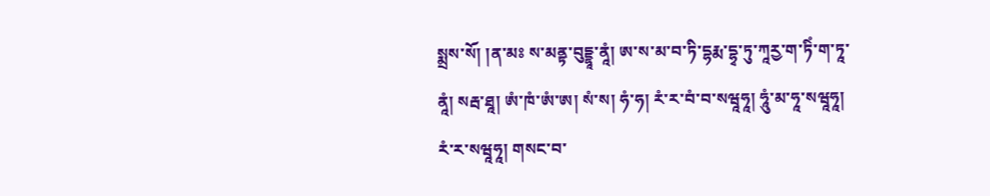སྨྲས་སོ། །ན་མཿ ས་མནྟ་བུདྡྷཱ་ནཱཾ། ཨ་ས་མ་བ་ཏི་དྷརྨ་དྷྭ་ཏུ་ཀཱརྱ་ག་ཏིཾ་ག་ཏཱ་ནཱཾ། སརྦ་ཐཱ། ཨཾ་ཁཾ་ཨཾ་ཨ། སཾ་ས། ཧཾ་ཧ། རཾ་ར་བཾ་བ་སཝཱཧཱ། ཧཱུཾ་མ་ཧཱ་སཝཱཧཱ། རཾ་ར་སཝཱཧཱ། གསང་བ་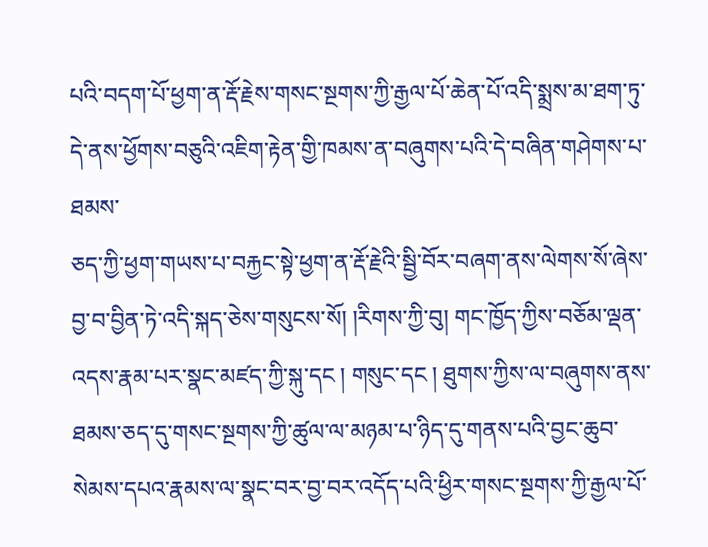པའི་བདག་པོ་ཕྱག་ན་རྡོ་རྗེས་གསང་སྔགས་ཀྱི་རྒྱལ་པོ་ཆེན་པོ་འདི་སྨྲས་མ་ཐག་ཏུ་དེ་ནས་ཕྱོགས་བཅུའི་འཇིག་རྟེན་གྱི་ཁམས་ན་བཞུགས་པའི་དེ་བཞིན་གཤེགས་པ་ཐམས་
ཅད་ཀྱི་ཕྱག་གཡས་པ་བརྐྱང་སྟེ་ཕྱག་ན་རྡོ་རྗེའི་སྦྱི་བོར་བཞག་ནས་ལེགས་སོ་ཞེས་བྱ་བ་བྱིན་ཏེ་འདི་སྐད་ཅེས་གསུངས་སོ། །རིགས་ཀྱི་བུ། གང་ཁྱོད་ཀྱིས་བཅོམ་ལྡན་འདས་རྣམ་པར་སྣང་མཛད་ཀྱི་སྐུ་དང ། གསུང་དང ། ཐུགས་ཀྱིས་ལ་བཞུགས་ནས་ཐམས་ཅད་དུ་གསང་སྔགས་ཀྱི་ཚུལ་ལ་མཉམ་པ་ཉིད་དུ་གནས་པའི་བྱང་ཆུབ་སེམས་དཔའ་རྣམས་ལ་སྣང་བར་བྱ་བར་འདོད་པའི་ཕྱིར་གསང་སྔགས་ཀྱི་རྒྱལ་པོ་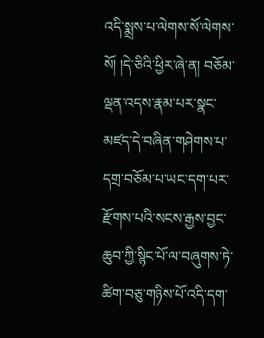འདི་སྨྲས་པ་ལེགས་སོ་ལེགས་སོ། །དེ་ཅིའི་ཕྱིར་ཞེ་ན། བཅོམ་ལྡན་འདས་རྣམ་པར་སྣང་མཛད་དེ་བཞིན་གཤེགས་པ་དགྲ་བཅོམ་པ་ཡང་དག་པར་རྫོགས་པའི་སངས་རྒྱས་བྱང་ཆུབ་ཀྱི་སྙིང་པོ་ལ་བཞུགས་ཏེ་ཚིག་བཅུ་གཉིས་པོ་འདི་དག་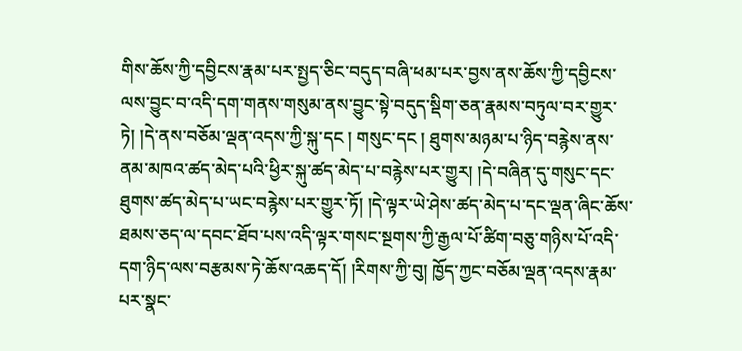གིས་ཆོས་ཀྱི་དབྱིངས་རྣམ་པར་སྤྱད་ཅིང་བདུད་བཞི་ཕམ་པར་བྱས་ནས་ཆོས་ཀྱི་དབྱིངས་ལས་བྱུང་བ་འདི་དག་གནས་གསུམ་ནས་བྱུང་སྟེ་བདུད་སྡིག་ཅན་རྣམས་བཏུལ་བར་གྱུར་ཏེ། །དེ་ནས་བཅོམ་ལྡན་འདས་ཀྱི་སྐུ་དང ། གསུང་དང ། ཐུགས་མཉམ་པ་ཉིད་བརྙེས་ནས་ནམ་མཁའ་ཚད་མེད་པའི་ཕྱིར་སྐུ་ཚད་མེད་པ་བརྙེས་པར་གྱུར། །དེ་བཞིན་དུ་གསུང་དང་ཐུགས་ཚད་མེད་པ་ཡང་བརྙེས་པར་གྱུར་ཏོ། །དེ་ལྟར་ཡེ་ཤེས་ཚད་མེད་པ་དང་ལྡན་ཞིང་ཆོས་ཐམས་ཅད་ལ་དབང་ཐོབ་པས་འདི་ལྟར་གསང་སྔགས་ཀྱི་རྒྱལ་པོ་ཚིག་བཅུ་གཉིས་པོ་འདི་དག་ཉིད་ལས་བརྩམས་ཏེ་ཆོས་འཆད་དོ། །རིགས་ཀྱི་བུ། ཁྱོད་ཀྱང་བཅོམ་ལྡན་འདས་རྣམ་པར་སྣང་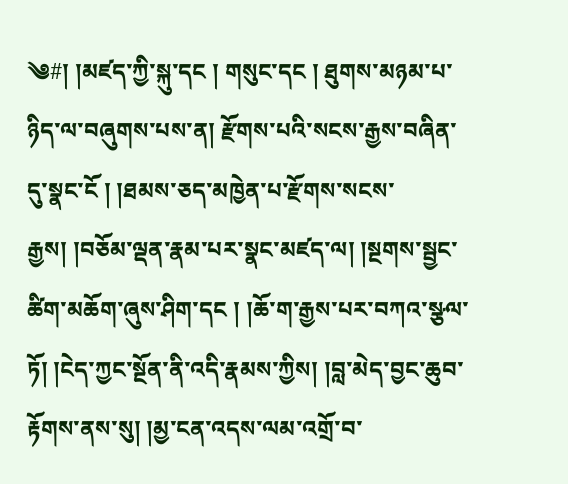༄#། །མཛད་ཀྱི་སྐུ་དང ། གསུང་དང ། ཐུགས་མཉམ་པ་ཉིད་ལ་བཞུགས་པས་ན། རྫོགས་པའི་སངས་རྒྱས་བཞིན་དུ་སྣང་ངོ ། །ཐམས་ཅད་མཁྱེན་པ་རྫོགས་སངས་རྒྱས། །བཅོམ་ལྡན་རྣམ་པར་སྣང་མཛད་ལ། །སྔགས་སྦྱང་ཚིག་མཆོག་ཞུས་ཤིག་དང ། །ཆོ་ག་རྒྱས་པར་བཀའ་སྩལ་ཏོ། །ངེད་ཀྱང་སྔོན་ནི་འདི་རྣམས་ཀྱིས། །བླ་མེད་བྱང་ཆུབ་རྟོགས་ནས་སུ། །མྱ་ངན་འདས་ལམ་འགྲོ་བ་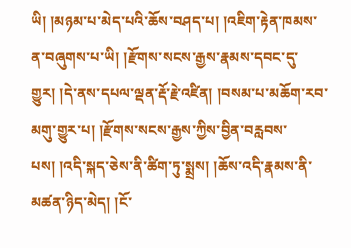ཡི། །མཉམ་པ་མེད་པའི་ཆོས་བཤད་པ། །འཇིག་རྟེན་ཁམས་ན་བཞུགས་པ་ཡི། །རྫོགས་སངས་རྒྱས་རྣམས་དབང་དུ་གྱུར། །དེ་ནས་དཔལ་ལྡན་རྡོ་རྗེ་འཛིན། །བསམ་པ་མཆོག་རབ་མགུ་གྱུར་པ། །རྫོགས་སངས་རྒྱས་ཀྱིས་བྱིན་བརླབས་པས། །འདི་སྐད་ཅེས་ནི་ཚིག་ཏུ་སྨྲས། །ཆོས་འདི་རྣམས་ནི་མཚན་ཉིད་མེད། །ངོ་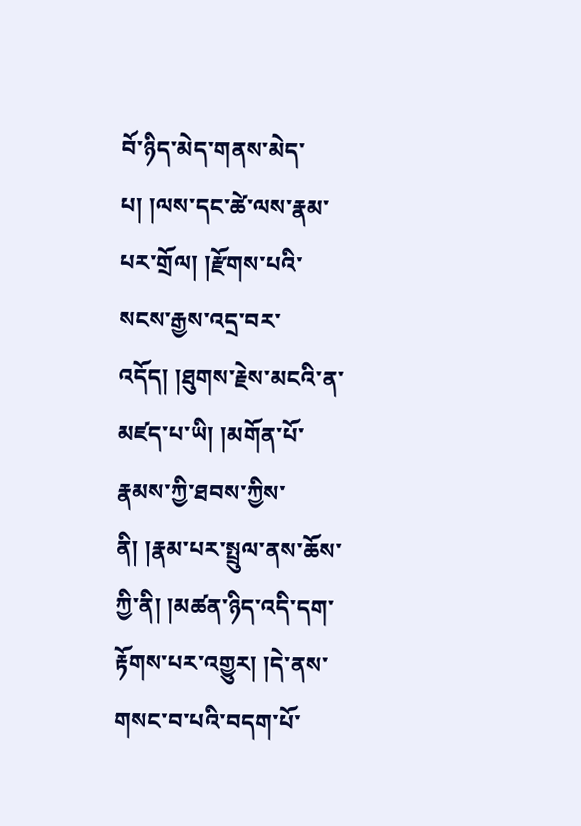བོ་ཉིད་མེད་གནས་མེད་པ། །ལས་དང་ཚེ་ལས་རྣམ་པར་གྲོལ། །རྫོགས་པའི་སངས་རྒྱས་འདྲ་བར་འདོད། །ཐུགས་རྗེས་མངའི་ན་མཛད་པ་ཡི། །མགོན་པོ་རྣམས་ཀྱི་ཐབས་ཀྱིས་ནི། །རྣམ་པར་སྤྲུལ་ནས་ཆོས་ཀྱི་ནི། །མཚན་ཉིད་འདི་དག་རྟོགས་པར་འགྱུར། །དེ་ནས་གསང་བ་པའི་བདག་པོ་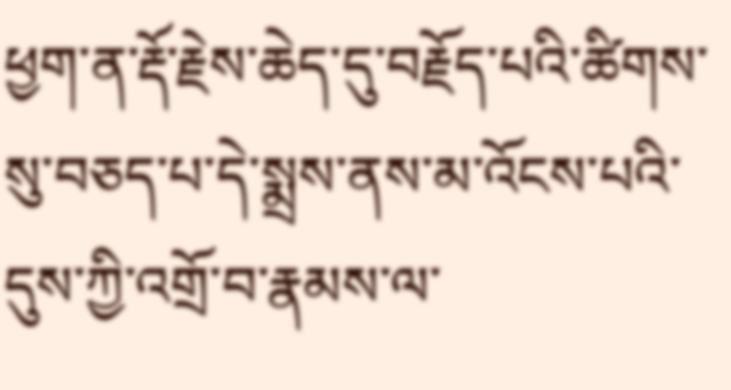ཕྱག་ན་རྡོ་རྗེས་ཆེད་དུ་བརྗོད་པའི་ཚིགས་སུ་བཅད་པ་དེ་སྨྲས་ནས་མ་འོངས་པའི་དུས་ཀྱི་འགྲོ་བ་རྣམས་ལ་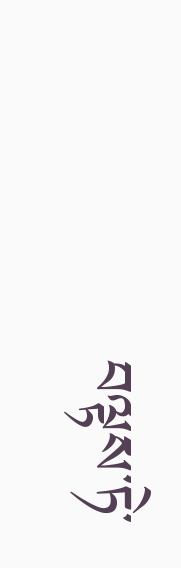བལྟས་ཏེ་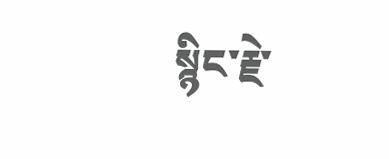སྙིང་རྗེ་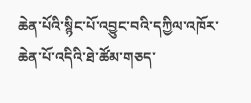ཆེན་པོའི་སྙིང་པོ་འབྱུང་བའི་དཀྱིལ་འཁོར་ཆེན་པོ་འདིའི་ཐེ་ཚོམ་གཅད་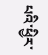པའི་ཕྱིར་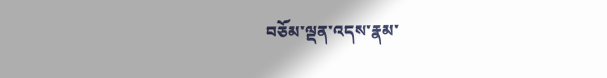བཅོམ་ལྡན་འདས་རྣམ་